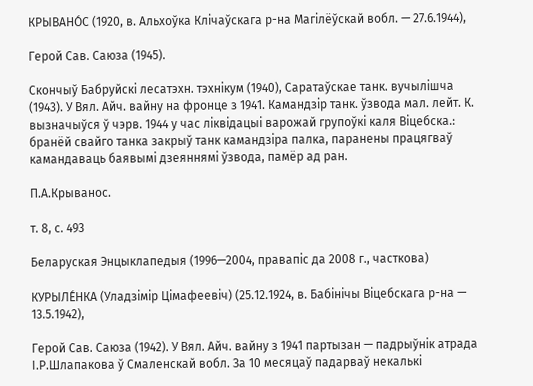КРЫВАНО́С (1920, в. Альхоўка Клічаўскага р-на Магілёўскай вобл. — 27.6.1944),

Герой Сав. Саюза (1945).

Скончыў Бабруйскі лесатэхн. тэхнікум (1940), Саратаўскае танк. вучылішча (1943). У Вял. Айч. вайну на фронце з 1941. Камандзір танк. ўзвода мал. лейт. К. вызначыўся ў чэрв. 1944 у час ліквідацыі варожай групоўкі каля Віцебска.: бранёй свайго танка закрыў танк камандзіра палка, паранены працягваў камандаваць баявымі дзеяннямі ўзвода, памёр ад ран.

П.А.Крыванос.

т. 8, с. 493

Беларуская Энцыклапедыя (1996—2004, правапіс да 2008 г., часткова)

КУРЫЛЕ́НКА (Уладзімір Цімафеевіч) (25.12.1924, в. Бабінічы Віцебскага р-на — 13.5.1942),

Герой Сав. Саюза (1942). У Вял. Айч. вайну з 1941 партызан — падрыўнік атрада І.Р.Шлапакова ў Смаленскай вобл. За 10 месяцаў падарваў некалькі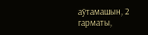аўтамашын, 2 гарматы,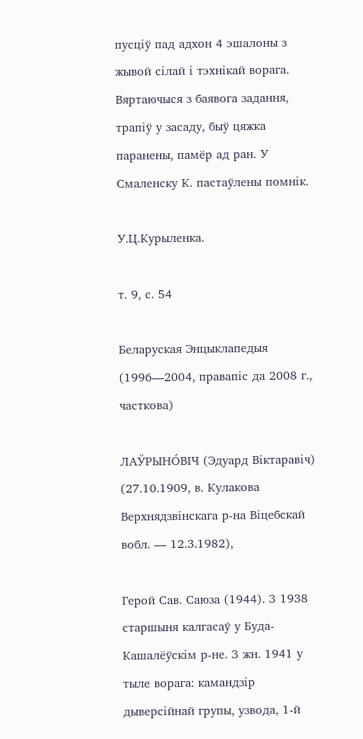пусціў пад адхон 4 эшалоны з жывой сілай і тэхнікай ворага. Вяртаючыся з баявога задання, трапіў у засаду, быў цяжка паранены, памёр ад ран. У Смаленску К. пастаўлены помнік.

У.Ц.Курыленка.

т. 9, с. 54

Беларуская Энцыклапедыя (1996—2004, правапіс да 2008 г., часткова)

ЛАЎРЫНО́ВІЧ (Эдуард Віктаравіч) (27.10.1909, в. Кулакова Верхнядзвінскага р-на Віцебскай вобл. — 12.3.1982),

Герой Сав. Саюза (1944). З 1938 старшыня калгасаў у Буда-Кашалёўскім р-не. З жн. 1941 у тыле ворага: камандзір дыверсійнай групы, узвода, 1-й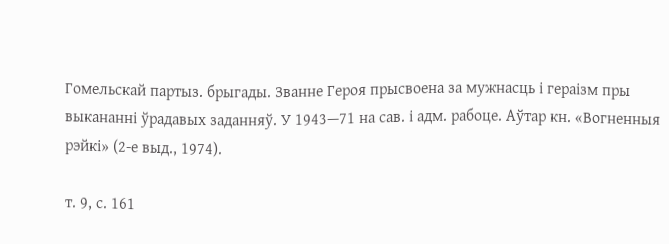Гомельскай партыз. брыгады. Званне Героя прысвоена за мужнасць і гераізм пры выкананні ўрадавых заданняў. У 1943—71 на сав. і адм. рабоце. Аўтар кн. «Вогненныя рэйкі» (2-е выд., 1974).

т. 9, с. 161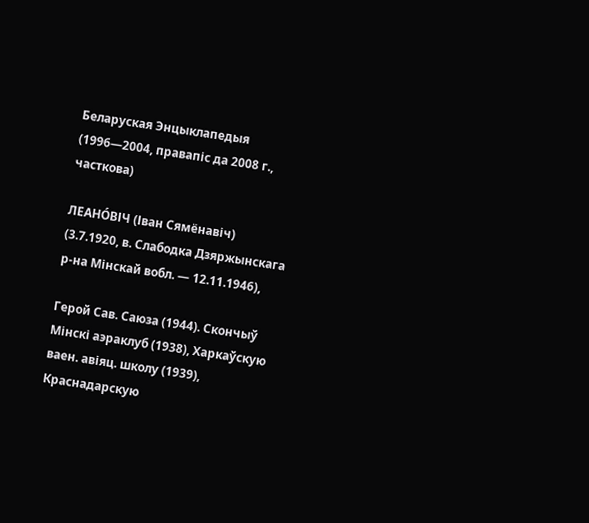Беларуская Энцыклапедыя (1996—2004, правапіс да 2008 г., часткова)

ЛЕАНО́ВІЧ (Іван Сямёнавіч) (3.7.1920, в. Слабодка Дзяржынскага р-на Мінскай вобл. — 12.11.1946),

Герой Сав. Саюза (1944). Скончыў Мінскі аэраклуб (1938), Харкаўскую ваен. авіяц. школу (1939), Краснадарскую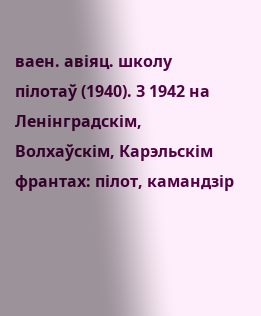ваен. авіяц. школу пілотаў (1940). З 1942 на Ленінградскім, Волхаўскім, Карэльскім франтах: пілот, камандзір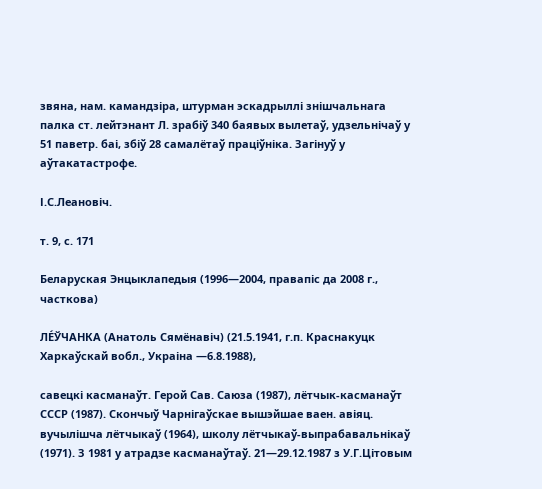звяна, нам. камандзіра, штурман эскадрыллі знішчальнага палка ст. лейтэнант Л. зрабіў 340 баявых вылетаў, удзельнічаў у 51 паветр. баі, збіў 28 самалётаў праціўніка. Загінуў у аўтакатастрофе.

І.С.Леановіч.

т. 9, с. 171

Беларуская Энцыклапедыя (1996—2004, правапіс да 2008 г., часткова)

ЛЕ́ЎЧАНКА (Анатоль Сямёнавіч) (21.5.1941, г.п. Краснакуцк Харкаўскай вобл., Украіна —6.8.1988),

савецкі касманаўт. Герой Сав. Саюза (1987), лётчык-касманаўт СССР (1987). Скончыў Чарнігаўскае вышэйшае ваен. авіяц. вучылішча лётчыкаў (1964), школу лётчыкаў-выпрабавальнікаў (1971). З 1981 у атрадзе касманаўтаў. 21—29.12.1987 з У.Г.Цітовым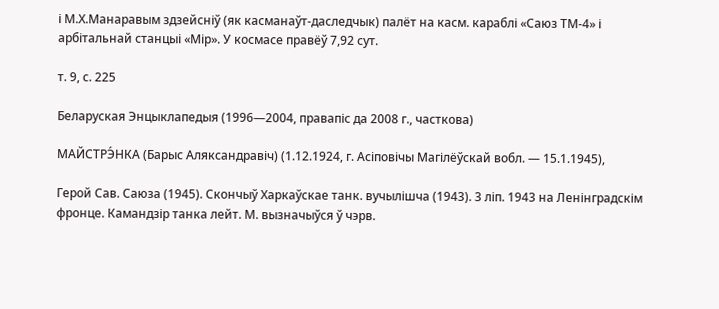і М.Х.Манаравым здзейсніў (як касманаўт-даследчык) палёт на касм. караблі «Саюз ТМ-4» і арбітальнай станцыі «Мір». У космасе правёў 7,92 сут.

т. 9, с. 225

Беларуская Энцыклапедыя (1996—2004, правапіс да 2008 г., часткова)

МАЙСТРЭ́НКА (Барыс Аляксандравіч) (1.12.1924, г. Асіповічы Магілёўскай вобл. — 15.1.1945),

Герой Сав. Саюза (1945). Скончыў Харкаўскае танк. вучылішча (1943). 3 ліп. 1943 на Ленінградскім фронце. Камандзір танка лейт. М. вызначыўся ў чэрв.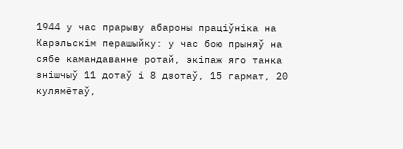1944 у час прарыву абароны праціўніка на Карэльскім перашыйку: у час бою прыняў на сябе камандаванне ротай, экіпаж яго танка знішчыў 11 дотаў і 8 дзотаў, 15 гармат, 20 кулямётаў,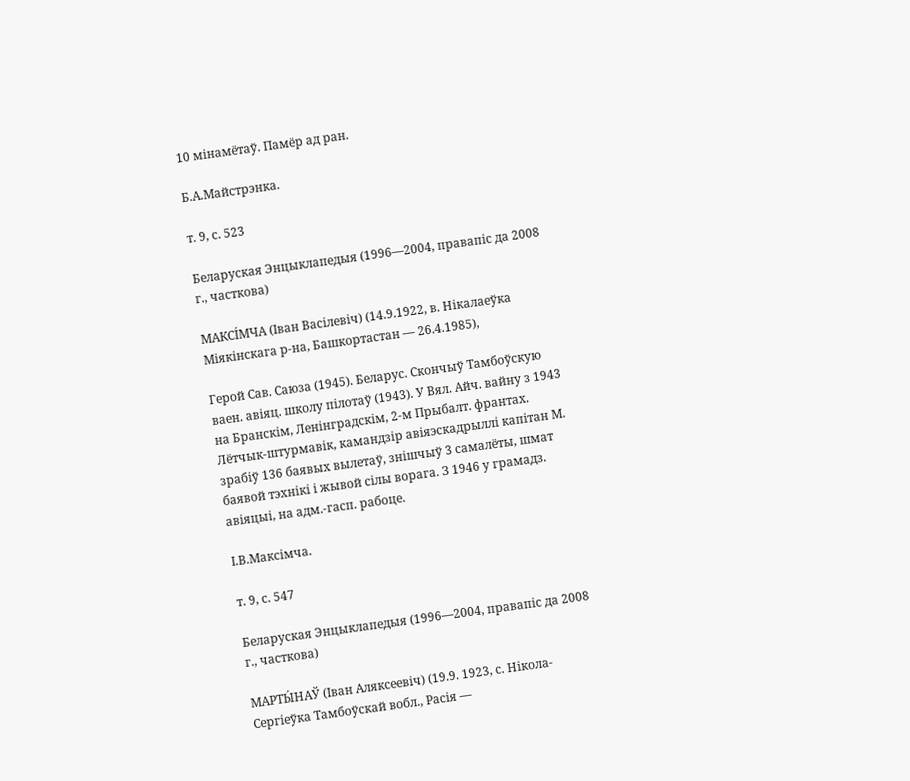10 мінамётаў. Памёр ад ран.

Б.А.Майстрэнка.

т. 9, с. 523

Беларуская Энцыклапедыя (1996—2004, правапіс да 2008 г., часткова)

МАКСІ́МЧА (Іван Васілевіч) (14.9.1922, в. Нікалаеўка Міякінскага р-на, Башкортастан — 26.4.1985),

Герой Сав. Саюза (1945). Беларус. Скончыў Тамбоўскую ваен. авіяц. школу пілотаў (1943). У Вял. Айч. вайну з 1943 на Бранскім, Ленінградскім, 2-м Прыбалт. франтах. Лётчык-штурмавік, камандзір авіяэскадрыллі капітан М. зрабіў 136 баявых вылетаў, знішчыў 3 самалёты, шмат баявой тэхнікі і жывой сілы ворага. З 1946 у грамадз. авіяцыі, на адм.-гасп. рабоце.

І.В.Максімча.

т. 9, с. 547

Беларуская Энцыклапедыя (1996—2004, правапіс да 2008 г., часткова)

МАРТЫ́НАЎ (Іван Аляксеевіч) (19.9. 1923, с. Нікола-Сергіеўка Тамбоўскай вобл., Расія —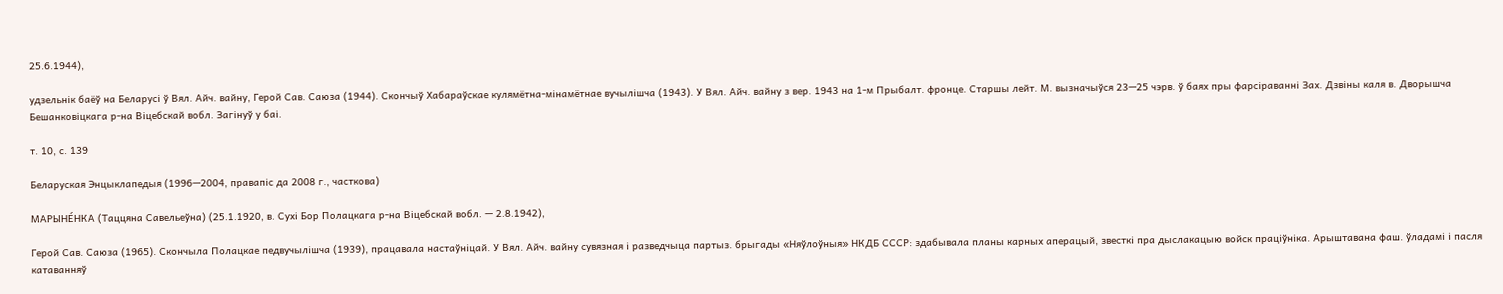25.6.1944),

удзельнік баёў на Беларусі ў Вял. Айч. вайну, Герой Сав. Саюза (1944). Скончыў Хабараўскае кулямётна-мінамётнае вучылішча (1943). У Вял. Айч. вайну з вер. 1943 на 1-м Прыбалт. фронце. Старшы лейт. М. вызначыўся 23—25 чэрв. ў баях пры фарсіраванні Зах. Дзвіны каля в. Дворышча Бешанковіцкага р-на Віцебскай вобл. Загінуў у баі.

т. 10, с. 139

Беларуская Энцыклапедыя (1996—2004, правапіс да 2008 г., часткова)

МАРЫНЕ́НКА (Таццяна Савельеўна) (25.1.1920, в. Сухі Бор Полацкага р-на Віцебскай вобл. — 2.8.1942),

Герой Сав. Саюза (1965). Скончыла Полацкае педвучылішча (1939), працавала настаўніцай. У Вял. Айч. вайну сувязная і разведчыца партыз. брыгады «Няўлоўныя» НКДБ СССР: здабывала планы карных аперацый, звесткі пра дыслакацыю войск праціўніка. Арыштавана фаш. ўладамі і пасля катаванняў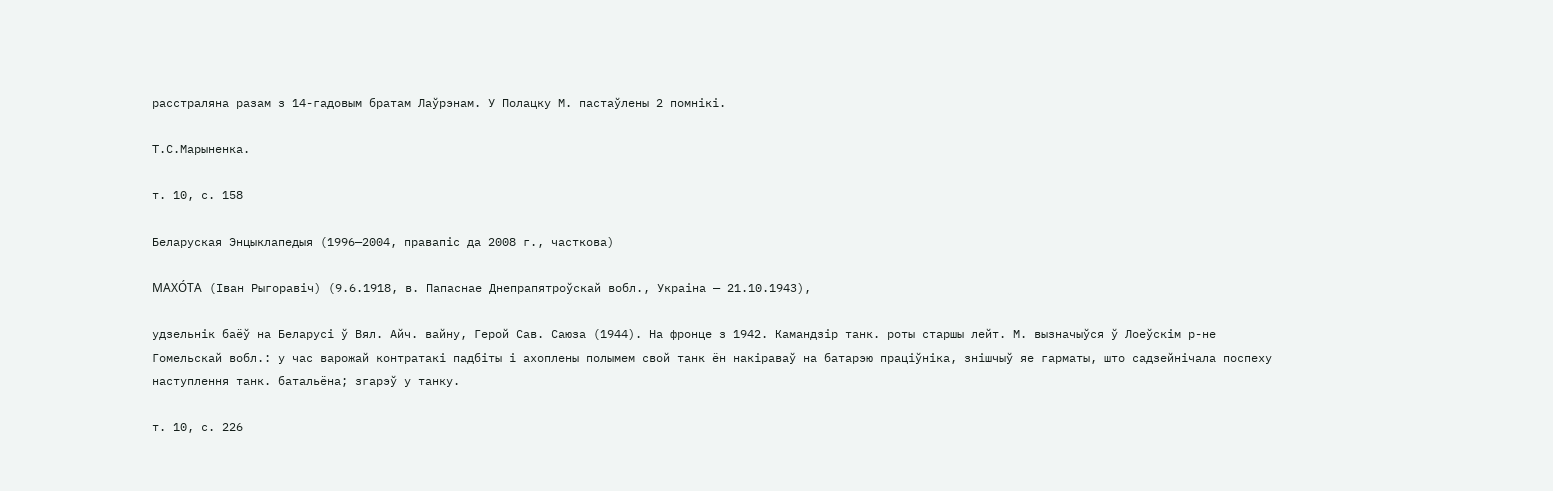расстраляна разам з 14-гадовым братам Лаўрэнам. У Полацку М. пастаўлены 2 помнікі.

Т.С.Марыненка.

т. 10, с. 158

Беларуская Энцыклапедыя (1996—2004, правапіс да 2008 г., часткова)

МАХО́ТА (Іван Рыгоравіч) (9.6.1918, в. Папаснае Днепрапятроўскай вобл., Украіна — 21.10.1943),

удзельнік баёў на Беларусі ў Вял. Айч. вайну, Герой Сав. Саюза (1944). На фронце з 1942. Камандзір танк. роты старшы лейт. М. вызначыўся ў Лоеўскім р-не Гомельскай вобл.: у час варожай контратакі падбіты і ахоплены полымем свой танк ён накіраваў на батарэю праціўніка, знішчыў яе гарматы, што садзейнічала поспеху наступлення танк. батальёна; згарэў у танку.

т. 10, с. 226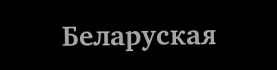Беларуская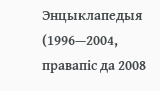Энцыклапедыя (1996—2004, правапіс да 2008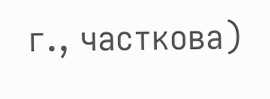г., часткова)